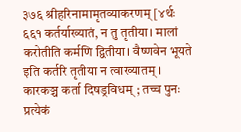३७६ श्रीहरिनामामृतव्याकरणम् [४र्थः ६६१ कर्तर्याख्यातं, न तु तृतीया। मालां करोतीति कर्मणि द्वितीया। वैष्णवेन भूयते इति कर्तरि तृतीया न त्वाख्यातम् । कारकञ्च कर्ता दिषड्रविधम् ; तच्च पुनः प्रत्येकं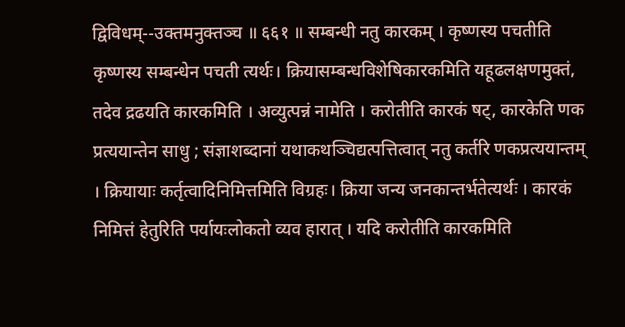द्विविधम्--उक्तमनुक्तञ्च ॥ ६६१ ॥ सम्बन्धी नतु कारकम् । कृष्णस्य पचतीति कृष्णस्य सम्बन्धेन पचती त्यर्थः। क्रियासम्बन्धविशेषिकारकमिति यहूढलक्षणमुक्तं, तदेव द्रढयति कारकमिति । अव्युत्पन्नं नामेति । करोतीति कारकं षट्, कारकेति णक प्रत्ययान्तेन साधु ; संज्ञाशब्दानां यथाकथञ्चिद्यत्पत्तित्वात् नतु कर्तरि णकप्रत्ययान्तम् । क्रियायाः कर्तृत्वादिनिमित्तमिति विग्रहः। क्रिया जन्य जनकान्तर्भतेत्यर्थः । कारकं निमित्तं हेतुरिति पर्यायःलोकतो व्यव हारात् । यदि करोतीति कारकमिति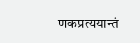णकप्रत्ययान्तं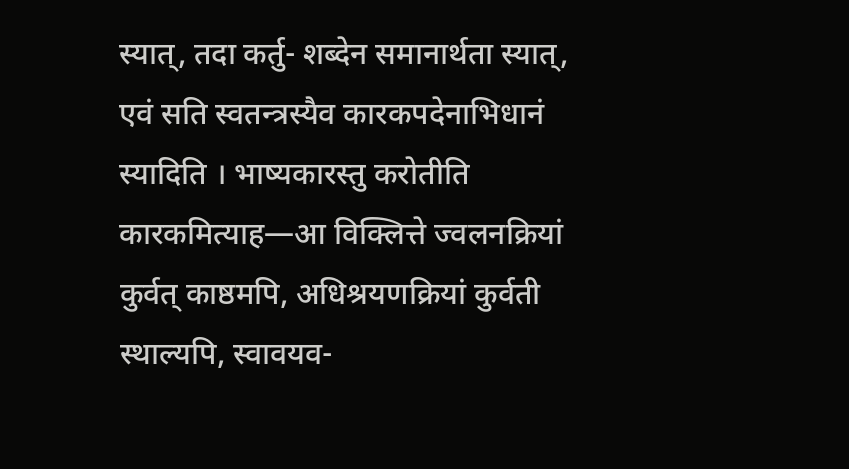स्यात्, तदा कर्तु- शब्देन समानार्थता स्यात्, एवं सति स्वतन्त्रस्यैव कारकपदेनाभिधानं स्यादिति । भाष्यकारस्तु करोतीति कारकमित्याह—आ विक्लित्ते ज्वलनक्रियां कुर्वत् काष्ठमपि, अधिश्रयणक्रियां कुर्वती स्थाल्यपि, स्वावयव-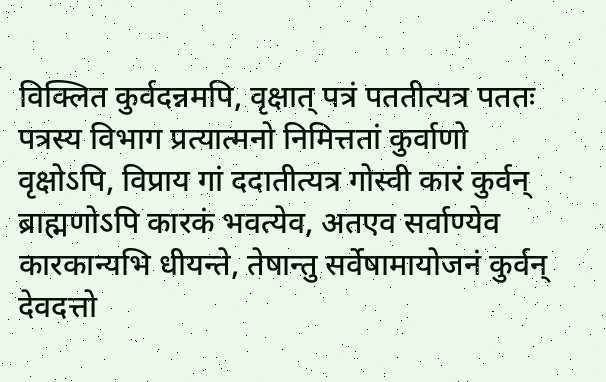विक्लित कुर्वदन्नमपि, वृक्षात् पत्रं पततीत्यत्र पततः पत्रस्य विभाग प्रत्यात्मनो निमित्ततां कुर्वाणो वृक्षोऽपि, विप्राय गां ददातीत्यत्र गोस्वी कारं कुर्वन् ब्राह्मणोऽपि कारकं भवत्येव, अतएव सर्वाण्येव कारकान्यभि धीयन्ते, तेषान्तु सर्वेषामायोजनं कुर्वन् देवदत्तो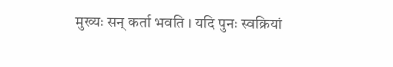मुख्यः सन् कर्ता भवति । यदि पुनः स्वक्रियां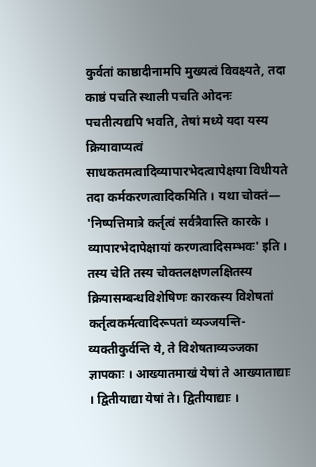कुर्वतां काष्ठादीनामपि मुख्यत्वं विवक्ष्यते, तदा काष्ठं पचति स्थाली पचति ओदनः पचतीत्यद्यपि भवति, तेषां मध्ये यदा यस्य क्रियावाप्यत्वं साधकतमत्वादिव्यापारभेदत्वापेक्षया विधीयते तदा कर्मकरणत्वादिकमिति । यथा चोक्तं— 'निष्पत्तिमात्रे कर्तृत्वं सर्वत्रैवास्ति कारके । व्यापारभेदापेक्षायां करणत्वादिसम्भवः' इति । तस्य चेति तस्य चोक्तलक्षणलक्षितस्य क्रियासम्बन्धविशेषिणः कारकस्य विशेषतां कर्तृत्वकर्मत्वादिरूपतां व्यञ्जयन्ति-व्यक्तीकुर्वन्ति ये, ते विशेषताव्यञ्जका ज्ञापकाः । आख्यातमाखं येषां ते आख्याताद्याः । द्वितीयाद्या येषां ते। द्वितीयाद्याः ।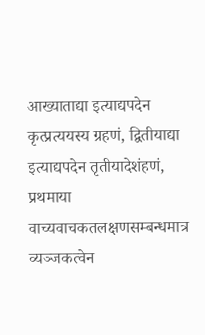आख्याताद्या इत्याद्यपदेन कृत्प्रत्ययस्य ग्रहणं, द्वितीयाद्या इत्याद्यपदेन तृतीयादेशंहणं, प्रथमाया वाच्यवाचकतलक्षणसम्बन्धमात्र व्यञ्जकत्वेन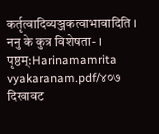कर्तृत्वादिव्यञ्जकत्वाभावादिति । ननु के कुत्र विशेषता- ।
पृष्ठम्:Harinamamrita vyakaranam.pdf/४०७
दिखावट